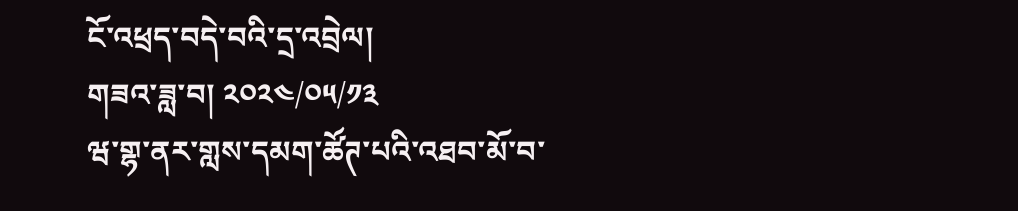ངོ་འཕྲད་བདེ་བའི་དྲ་འབྲེལ།
གཟའ་ཟླ་བ། ༢༠༢༤/༠༥/༡༣
ཝ་གྷ་ནར་གླས་དམག་ཚོཊ་པའི་འཐབ་མོ་བ་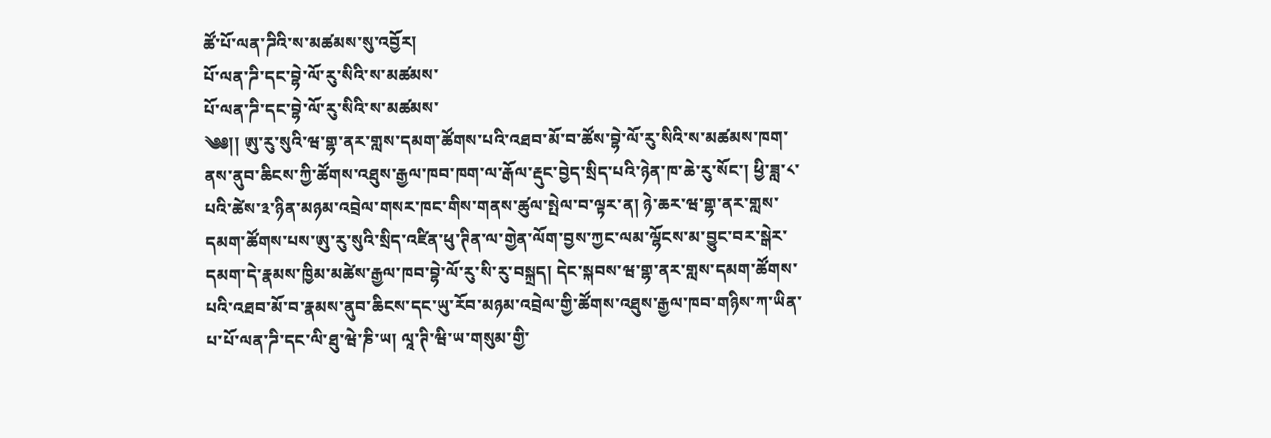ཚོ་པོ་ལན་ཌིའི་ས་མཚམས་སུ་འབྱོར།
པོ་ལན་ཌི་དང་བྷེ་ལོ་རུ་སིའི་ས་མཚམས་
པོ་ལན་ཌི་དང་བྷེ་ལོ་རུ་སིའི་ས་མཚམས་
༄༅།། ཨུ་རུ་སུའི་ཝ་གྷ་ནར་གླས་དམག་ཚོགས་པའི་འཐབ་མོ་བ་ཚོས་བྷེ་ལོ་རུ་སིའི་ས་མཚམས་ཁག་ནས་ནུབ་ཆིངས་ཀྱི་ཚོགས་འཐུས་རྒྱལ་ཁབ་ཁག་ལ་རྒོལ་རྡུང་བྱེད་སྲིད་པའི་ཉེན་ཁ་ཆེ་རུ་སོང་། ཕྱི་ཟླ་༨་པའི་ཚེས་༣་ཉིན་མཉམ་འབྲེལ་གསར་ཁང་གིས་གནས་ཚུལ་སྤེལ་བ་ལྟར་ན། ཉེ་ཆར་ཝ་གྷ་ནར་གླས་དམག་ཚོགས་པས་ཨུ་རུ་སུའི་སྲིད་འཛིན་ཕུ་ཊིན་ལ་གྱེན་ལོག་བྱས་ཀྱང་ལམ་ལྷོངས་མ་བྱུང་བར་སྒེར་དམག་དེ་རྣམས་ཁྱིམ་མཚེས་རྒྱལ་ཁབ་བྷེ་ལོ་རུ་སི་རུ་བསྐྲད། དེང་སྐབས་ཝ་གྷ་ནར་གླས་དམག་ཚོགས་པའི་འཐབ་མོ་བ་རྣམས་ནུབ་ཆིངས་དང་ཡུ་རོབ་མཉམ་འབྲེལ་གྱི་ཚོགས་འཐུས་རྒྱལ་ཁབ་གཉིས་ཀ་ཡིན་པ་པོ་ལན་ཌི་དང་ལི་ཐུ་ཝེ་ཎི་ཡ། ལཱ་ཊི་ཝི་ཡ་གསུམ་གྱི་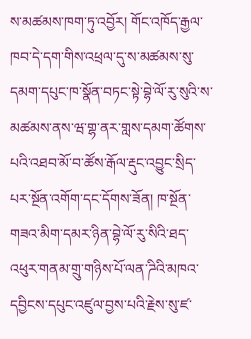ས་མཚམས་ཁག་ཏུ་འབྱོར། གོང་འཁོད་རྒྱལ་ཁབ་དེ་དག་གིས་འཕྲལ་དུ་ས་མཚམས་སུ་དམག་དཔུང་ཁ་སྣོན་བཏང་སྟེ་བྷེ་ལོ་རུ་སུའི་ས་མཚམས་ནས་ཝ་གྷ་ནར་གླས་དམག་ཚོགས་པའི་འཐབ་མོ་བ་ཚོས་རྒོལ་རྡུང་འབྱུང་སྲིད་པར་སྔོན་འགོག་དང་དོགས་ཟོན། ཁ་སྔོན་གཟའ་མིག་དམར་ཉིན་བྷེ་ལོ་རུ་སིའི་ཐད་འཕུར་གནམ་གྲུ་གཉིས་པོ་ལན་ཌིའི་མཁའ་དབྱིངས་དཔུང་འཛུལ་བྱས་པའི་རྗེས་སུ་ཛ་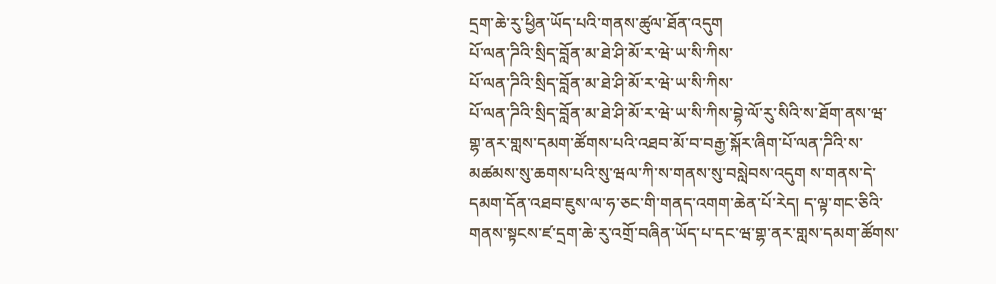དྲག་ཆེ་རུ་ཕྱིན་ཡོད་པའི་གནས་ཚུལ་ཐོན་འདུག
པོ་ལན་ཌིའི་སྲིད་བློན་མ་ཐེ་ཤི་མོ་ར་ཝེ་ཡ་སི་ཀིས་
པོ་ལན་ཌིའི་སྲིད་བློན་མ་ཐེ་ཤི་མོ་ར་ཝེ་ཡ་སི་ཀིས་
པོ་ལན་ཌིའི་སྲིད་བློན་མ་ཐེ་ཤི་མོ་ར་ཝེ་ཡ་སི་ཀིས་བྷེ་ལོ་རུ་སིའི་ས་ཐོག་ནས་ཝ་གྷ་ནར་གླས་དམག་ཚོགས་པའི་འཐབ་མོ་བ་བརྒྱ་སྐོར་ཞིག་པོ་ལན་ཌིའི་ས་མཚམས་སུ་ཆགས་པའི་སུ་ཝལ་ཀི་ས་གནས་སུ་བསླེབས་འདུག ས་གནས་དེ་དམག་དོན་འཐབ་ཇུས་ལ་ཧ་ཅང་གི་གནད་འགག་ཆེན་པོ་རེད། ད་ལྟ་གང་ཅིའི་གནས་སྟངས་ཛ་དྲག་ཆེ་རུ་འགྲོ་བཞིན་ཡོད་པ་དང་ཝ་གྷ་ནར་གླས་དམག་ཚོགས་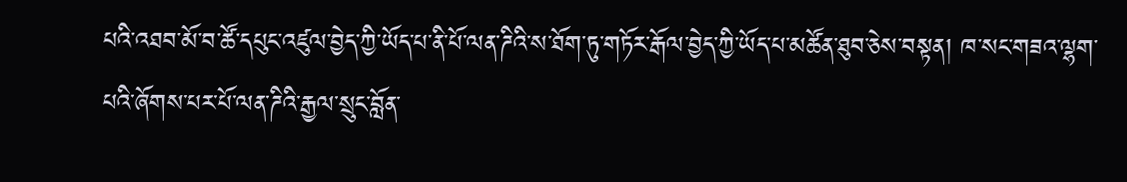པའི་འཐབ་མོ་བ་ཚོ་དཔུང་འཛུལ་བྱེད་ཀྱི་ཡོད་པ་ནི་པོ་ལན་ཌིའི་ས་ཐོག་ཏུ་གཏོར་རྒོལ་བྱེད་ཀྱི་ཡོད་པ་མཚོན་ཐུབ་ཅེས་བསྟན། ཁ་སང་གཟའ་ལྷག་པའི་ཞོགས་པར་པོ་ལན་ཌིའི་རྒྱལ་སྲུང་བློན་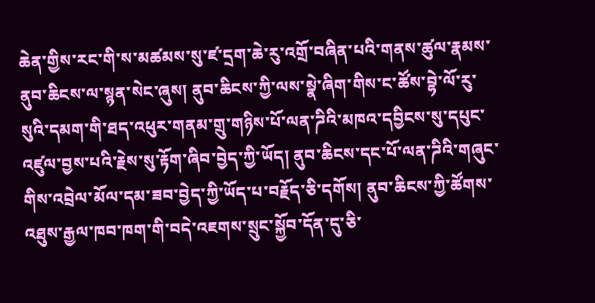ཆེན་གྱིས་རང་གི་ས་མཚམས་སུ་ཛ་དྲག་ཆེ་རུ་འགྲོ་བཞིན་པའི་གནས་ཚུལ་རྣམས་ནུབ་ཆིངས་ལ་སྙན་སེང་ཞུས། ནུབ་ཆིངས་ཀྱི་ལས་སྣེ་ཞིག་གིས་ང་ཚོས་བྷེ་ལོ་རུ་སུའི་དམག་གི་ཐད་འཕུར་གནམ་གྲུ་གཉིས་པོ་ལན་ཌིའི་མཁའ་དབྱིངས་སུ་དཔུང་འཛུལ་བྱས་པའི་རྗེས་སུ་རྟོག་ཞིབ་བྱེད་ཀྱི་ཡོད། ནུབ་ཆིངས་དང་པོ་ལན་ཌིའི་གཞུང་གིས་འབྲེལ་མོལ་དམ་ཟབ་བྱེད་ཀྱི་ཡོད་པ་བརྗོད་ཅི་དགོས། ནུབ་ཆིངས་ཀྱི་ཚོགས་འཐུས་རྒྱལ་ཁབ་ཁག་གི་བདེ་འཇགས་སྲུང་སྐྱོབ་དོན་དུ་ཅི་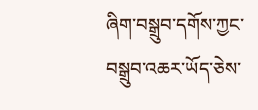ཞིག་བསྒྲུབ་དགོས་ཀྱང་བསྒྲུབ་འཆར་ཡོད་ཅེས་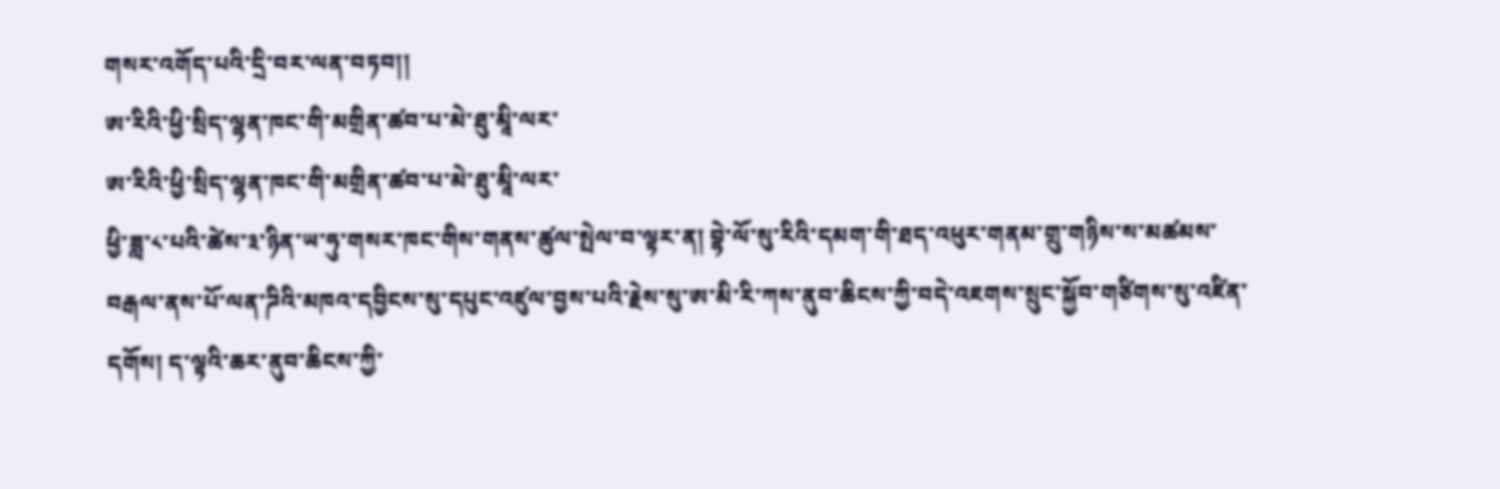གསར་འགོད་པའི་དྲི་བར་ལན་བཏབ།།
ཨ་རིའི་ཕྱི་སྲིད་ལྷན་ཁང་གི་མགྲིན་ཚབ་པ་མེ་ཐུ་མཱི་ལར་
ཨ་རིའི་ཕྱི་སྲིད་ལྷན་ཁང་གི་མགྲིན་ཚབ་པ་མེ་ཐུ་མཱི་ལར་
ཕྱི་ཟླ་༨་པའི་ཚེས་༣་ཉིན་ཡ་ཧུ་གསར་ཁང་གིས་གནས་ཚུལ་སྤེལ་བ་ལྟར་ན། བྷེ་ལོ་སུ་རིའི་དམག་གི་ཐད་འཕུར་གནམ་གྲུ་གཉིས་ས་མཚམས་བརྒལ་ནས་པོ་ལན་ཌིའི་མཁའ་དབྱིངས་སུ་དཔུང་འཛུལ་བྱས་པའི་རྗེས་སུ་ཨ་མི་རི་ཀས་ནུབ་ཆིངས་ཀྱི་བདེ་འཇགས་སྲུང་སྐྱོབ་གཙིགས་སུ་འཛིན་དགོས། ད་ལྟའི་ཆར་ནུབ་ཆིངས་ཀྱི་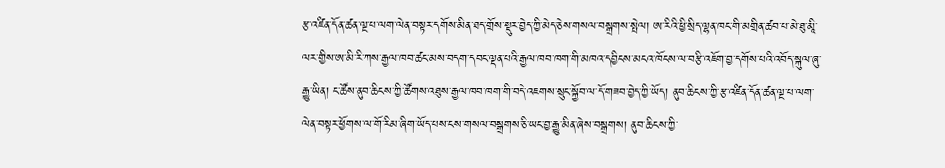རྩ་འཛིན་དོན་ཚན་ལྔ་པ་ལག་ལེན་བསྟར་དགོས་མིན་ཐད་གྲོས་སྡུར་བྱེད་ཀྱི་མེད་ཅེས་གསལ་བསྒྲགས་སྤེལ། ཨ་རིའི་ཕྱི་སྲིད་ལྷན་ཁང་གི་མགྲིན་ཚབ་པ་མེ་ཐུ་མཱི་ལར་གྱིས་ཨ་མི་རི་ཀས་རྒྱལ་ཁབ་ཚང་མས་བདག་དབང་ལྡན་པའི་རྒྱལ་ཁབ་ཁག་གི་མཁའ་དབྱིངས་མངའ་ཁོངས་ལ་བརྩི་འཇོག་བྱ་དགོས་པའི་འབོད་སྐུལ་ཞུ་རྒྱུ་ཡིན། ང་ཚོས་ནུབ་ཆིངས་ཀྱི་ཚོགས་འཐུས་རྒྱལ་ཁབ་ཁག་གི་བདེ་འཇགས་སྲུང་སྐྱོབ་ལ་དོ་གཟབ་བྱེད་ཀྱི་ཡོད། ནུབ་ཆིངས་ཀྱི་རྩ་འཛིན་དོན་ཚན་ལྔ་པ་ལག་ལེན་བསྟར་ཕྱོགས་ལ་གོ་རིམ་ཞིག་ཡོད་པས་ངས་གསལ་བསྒྲགས་ཅི་ཡང་བྱ་རྒྱུ་མིན་ཞེས་བསྒྲགས། ནུབ་ཆིངས་ཀྱི་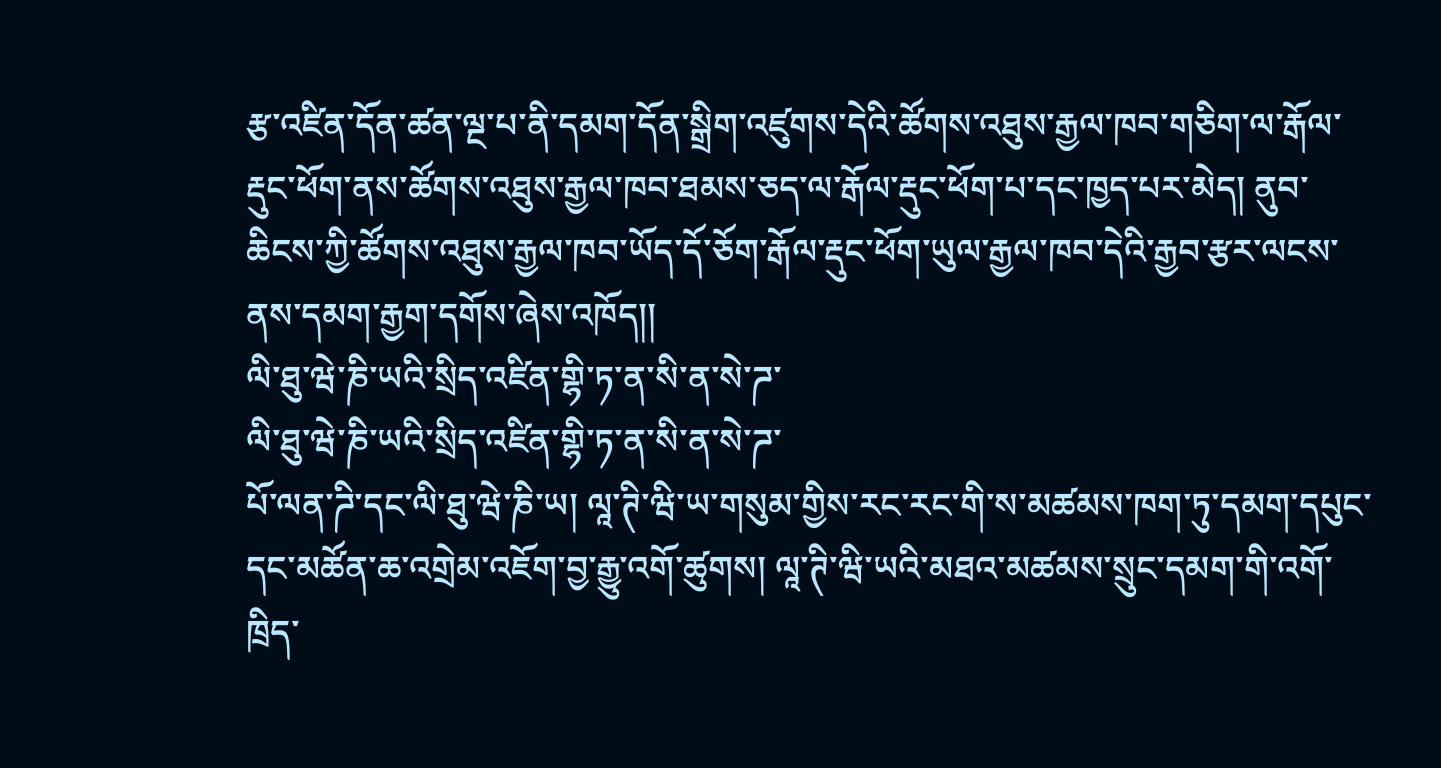རྩ་འཛིན་དོན་ཚན་ལྔ་པ་ནི་དམག་དོན་སྒྲིག་འཛུགས་དེའི་ཚོགས་འཐུས་རྒྱལ་ཁབ་གཅིག་ལ་རྒོལ་རྡུང་ཕོག་ནས་ཚོགས་འཐུས་རྒྱལ་ཁབ་ཐམས་ཅད་ལ་རྒོལ་རྡུང་ཕོག་པ་དང་ཁྱད་པར་མེད། ནུབ་ཆིངས་ཀྱི་ཚོགས་འཐུས་རྒྱལ་ཁབ་ཡོད་དོ་ཅོག་རྒོལ་རྡུང་ཕོག་ཡུལ་རྒྱལ་ཁབ་དེའི་རྒྱབ་རྩར་ལངས་ནས་དམག་རྒྱག་དགོས་ཞེས་འཁོད།།
ལི་ཐུ་ཝེ་ཎི་ཡའི་སྲིད་འཛིན་གྷི་ཏ་ན་སི་ན་སེ་ཌ་
ལི་ཐུ་ཝེ་ཎི་ཡའི་སྲིད་འཛིན་གྷི་ཏ་ན་སི་ན་སེ་ཌ་
པོ་ལན་ཌི་དང་ལི་ཐུ་ཝེ་ཎི་ཡ། ལཱ་ཊི་ཝི་ཡ་གསུམ་གྱིས་རང་རང་གི་ས་མཚམས་ཁག་ཏུ་དམག་དཔུང་དང་མཚོན་ཆ་འགྲེམ་འཇོག་བྱ་རྒྱུ་འགོ་ཚུགས། ལཱ་ཊི་ཝི་ཡའི་མཐའ་མཚམས་སྲུང་དམག་གི་འགོ་ཁྲིད་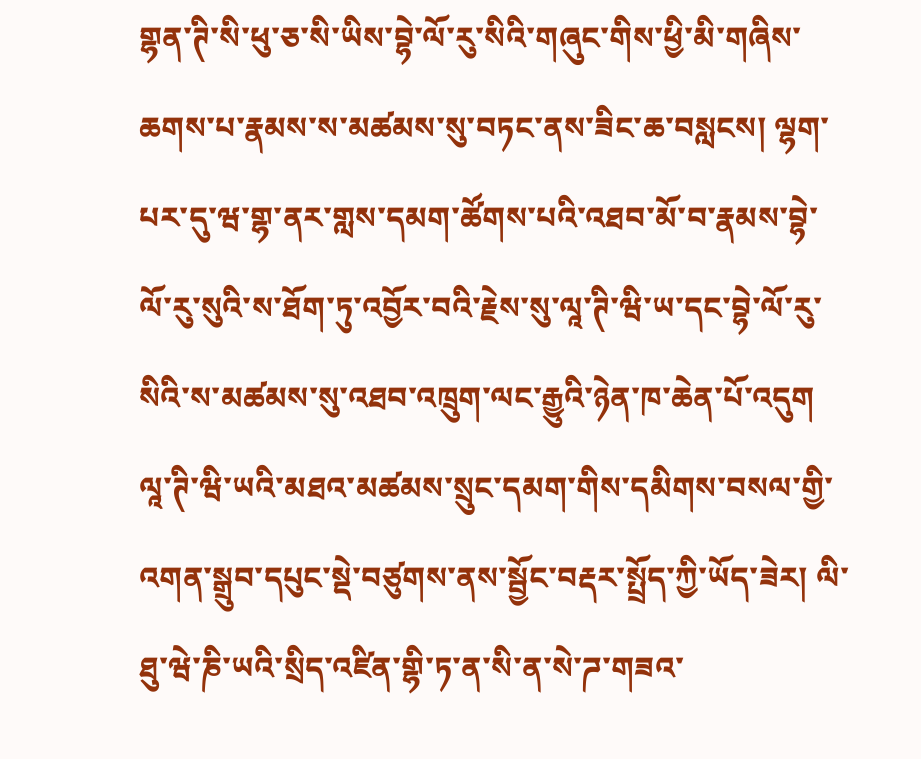གྷན་ཊི་སི་ཕུ་ཅ་སི་ཡིས་བྷེ་ལོ་རུ་སིའི་གཞུང་གིས་ཕྱི་མི་གཞིས་ཆགས་པ་རྣམས་ས་མཚམས་སུ་བཏང་ནས་ཟིང་ཆ་བསླངས། ལྷག་པར་དུ་ཝ་གྷ་ནར་གླས་དམག་ཚོགས་པའི་འཐབ་མོ་བ་རྣམས་བྷེ་ལོ་རུ་སུའི་ས་ཐོག་ཏུ་འབྱོར་བའི་རྗེས་སུ་ལཱ་ཊི་ཝི་ཡ་དང་བྷེ་ལོ་རུ་སིའི་ས་མཚམས་སུ་འཐབ་འཁྲུག་ལང་རྒྱུའི་ཉེན་ཁ་ཆེན་པོ་འདུག ལཱ་ཊི་ཝི་ཡའི་མཐའ་མཚམས་སྲུང་དམག་གིས་དམིགས་བསལ་གྱི་འགན་སྒྲུབ་དཔུང་སྡེ་བཙུགས་ནས་སྦྱོང་བརྡར་སྤྲོད་ཀྱི་ཡོད་ཟེར། ལི་ཐུ་ཝེ་ཎི་ཡའི་སྲིད་འཛིན་གྷི་ཏ་ན་སི་ན་སེ་ཌ་གཟའ་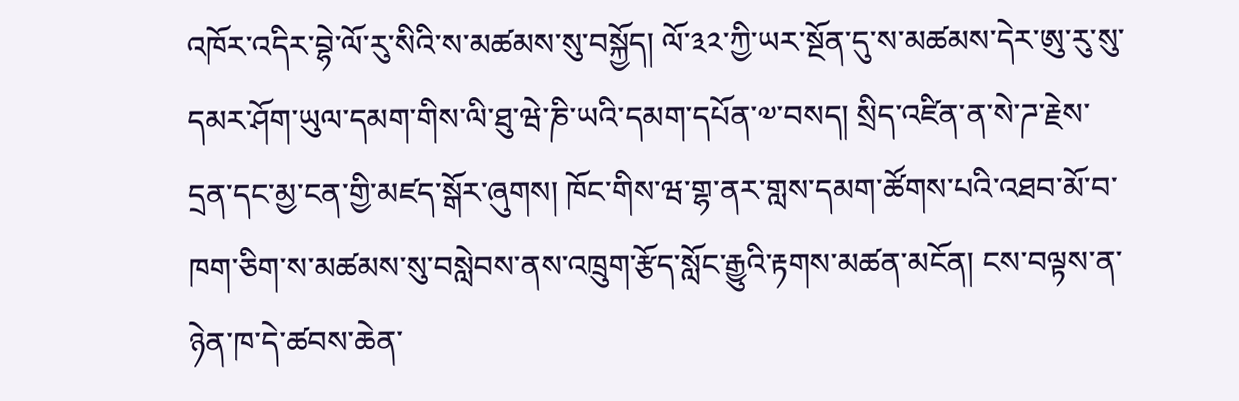འཁོར་འདིར་བྷེ་ལོ་རུ་སིའི་ས་མཚམས་སུ་བསྐྱོད། ལོ་༣༢་ཀྱི་ཡར་སྔོན་དུ་ས་མཚམས་དེར་ཨུ་རུ་སུ་དམར་ཤོག་ཡུལ་དམག་གིས་ལི་ཐུ་ཝེ་ཎི་ཡའི་དམག་དཔོན་༧་བསད། སྲིད་འཛིན་ན་སེ་ཌ་རྗེས་དྲན་དང་མྱ་ངན་གྱི་མཛད་སྒོར་ཞུགས། ཁོང་གིས་ཝ་གྷ་ནར་གླས་དམག་ཚོགས་པའི་འཐབ་མོ་བ་ཁག་ཅིག་ས་མཚམས་སུ་བསླེབས་ནས་འཁྲུག་རྩོད་སློང་རྒྱུའི་རྟགས་མཚན་མངོན། ངས་བལྟས་ན་ཉེན་ཁ་དེ་ཚབས་ཆེན་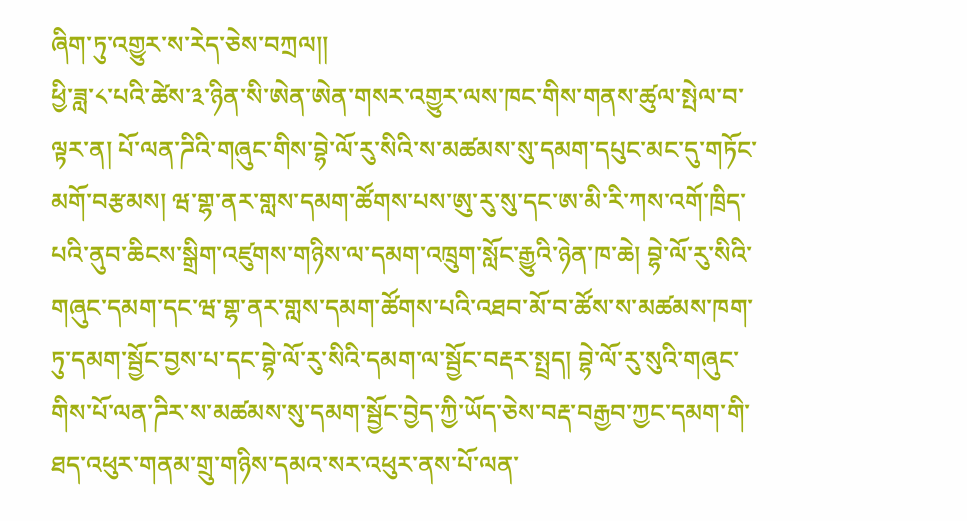ཞིག་ཏུ་འགྱུར་ས་རེད་ཅེས་བཀྲལ།།
ཕྱི་ཟླ་༨་པའི་ཚེས་༣་ཉིན་སི་ཨེན་ཨེན་གསར་འགྱུར་ལས་ཁང་གིས་གནས་ཚུལ་སྤེལ་བ་ལྟར་ན། པོ་ལན་ཌིའི་གཞུང་གིས་བྷེ་ལོ་རུ་སིའི་ས་མཚམས་སུ་དམག་དཔུང་མང་དུ་གཏོང་མགོ་བརྩམས། ཝ་གྷ་ནར་གླས་དམག་ཚོགས་པས་ཨུ་རུ་སུ་དང་ཨ་མི་རི་ཀས་འགོ་ཁྲིད་པའི་ནུབ་ཆིངས་སྒྲིག་འཛུགས་གཉིས་ལ་དམག་འཁྲུག་སློང་རྒྱུའི་ཉེན་ཁ་ཆེ། བྷེ་ལོ་རུ་སིའི་གཞུང་དམག་དང་ཝ་གྷ་ནར་གླས་དམག་ཚོགས་པའི་འཐབ་མོ་བ་ཚོས་ས་མཚམས་ཁག་ཏུ་དམག་སྦྱོང་བྱས་པ་དང་བྷེ་ལོ་རུ་སིའི་དམག་ལ་སྦྱོང་བརྡར་སྤྲད། བྷེ་ལོ་རུ་སུའི་གཞུང་གིས་པོ་ལན་ཌིར་ས་མཚམས་སུ་དམག་སྦྱོང་བྱེད་ཀྱི་ཡོད་ཅེས་བརྡ་བརྒྱབ་ཀྱང་དམག་གི་ཐད་འཕུར་གནམ་གྲུ་གཉིས་དམའ་སར་འཕུར་ནས་པོ་ལན་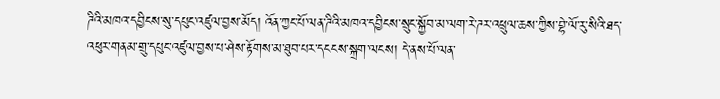ཌིའི་མཁའ་དབྱིངས་སུ་དཔུང་འཛུལ་བྱས་མོད། འོན་ཀྱང་པོ་ལན་ཌིའི་མཁའ་དབྱིངས་སྲུང་སྐྱོབ་མ་ལག་རེ་ཌར་འཕྲུལ་ཆས་ཀྱིས་བྷེ་ལོ་རུ་སིའི་ཐད་འཕུར་གནམ་གྲུ་དཔུང་འཛུལ་བྱས་པ་ཤེས་རྟོགས་མ་ཐུབ་པར་དངངས་སྐྲག་ལངས། དེ་ནས་པོ་ལན་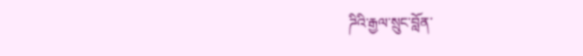ཌིའི་རྒྱལ་སྲུང་བློན་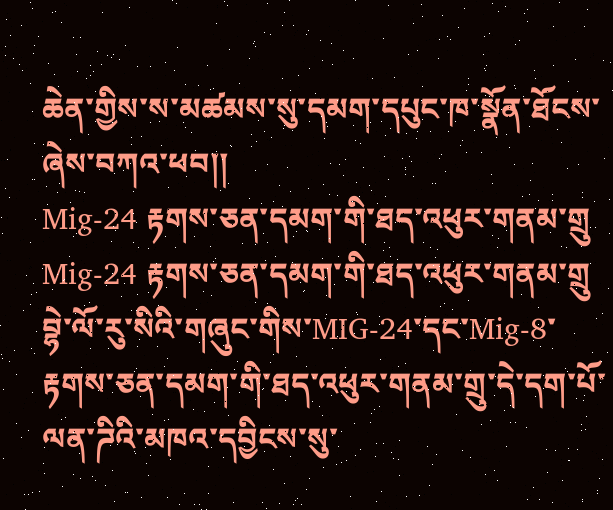ཆེན་གྱིས་ས་མཚམས་སུ་དམག་དཔུང་ཁ་སྣོན་ཐོངས་ཞེས་བཀའ་ཕབ།།
Mig-24 རྟགས་ཅན་དམག་གི་ཐད་འཕུར་གནམ་གྲུ
Mig-24 རྟགས་ཅན་དམག་གི་ཐད་འཕུར་གནམ་གྲུ
བྷེ་ལོ་རུ་སིའི་གཞུང་གིས་MIG-24་དང་Mig-8་རྟགས་ཅན་དམག་གི་ཐད་འཕུར་གནམ་གྲུ་དེ་དག་པོ་ལན་ཌིའི་མཁའ་དབྱིངས་སུ་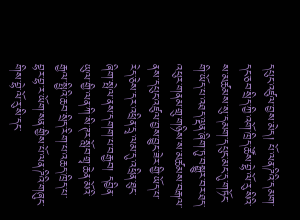དཔུང་འཛུལ་བྱས་མེད། པོ་ལན་ཌིའི་དམག་དང་ཅབ་སྲིད་ཀྱི་འགོ་ཁྲིད་ཚོས་བྷེ་ལོ་རུ་སིའི་ས་མཚམས་སུ་དམག་དཔུང་མང་དུ་གཏོང་གི་ཡོད་པ་འཐད་ལྡན་ཞིག་ཏུ་བསྒྱུར་བར་ཐད་འཕུར་གནམ་གྲུ་གཉིས་ས་མཚམས་བརྒལ་ནས་དཔུང་འཛུལ་བྱས་བྱུང་ཟེར་གྱི་ཡོད་པ་རེད་ཅེས་དར་འཕྲིན་དྲྭ་ལམ་དུ་འཕྲིན་ཐུང་ཞིག་སྤེལ་ནས་དགག་པ་བརྒྱབ། དབྱིན་ཡུལ་གྱི་ལན་ཀི་སི་ཊར་སློབ་གྲྭ་ཆེན་མོའི་རྒྱལ་སྤྱིའི་ཆབ་སྲིད་རིག་པ་འཆད་ཁྲིད་པ་བྷར་བྷ་ར་ཡོག་སན་གྱིས་པོ་ལན་ཌིའི་གཞུང་གིས་བྷེ་ལོ་རུ་སི་དང་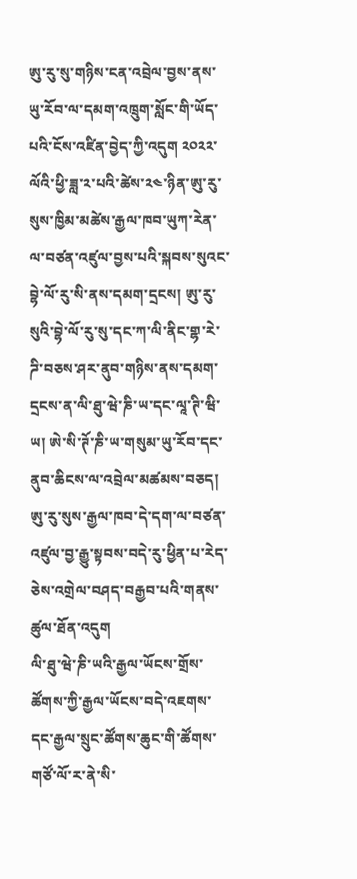ཨུ་རུ་སུ་གཉིས་ངན་འབྲེལ་བྱས་ནས་ཡུ་རོབ་ལ་དམག་འཁྲུག་སློང་གི་ཡོད་པའི་ངོས་འཛིན་བྱེད་ཀྱི་འདུག ༢༠༢༢་ལོའི་ཕྱི་ཟླ་༢་པའི་ཚེས་༢༤་ཉིན་ཨུ་རུ་སུས་ཁྱིམ་མཚེས་རྒྱལ་ཁབ་ཡུཀ་རེན་ལ་བཙན་འཛུལ་བྱས་པའི་སྐབས་སུའང་བྷེ་ལོ་རུ་སི་ནས་དམག་དྲངས། ཨུ་རུ་སུའི་བྷེ་ལོ་རུ་སུ་དང་ཀ་ལི་ནིང་གྷ་རེ་ཌི་བཅས་ཤར་ནུབ་གཉིས་ནས་དམག་དྲངས་ན་ལི་ཐུ་ཝེ་ཎི་ཡ་དང་ལཱ་ཊི་ཝི་ཡ། ཨེ་སི་ཊོ་ཎི་ཡ་གསུམ་ཡུ་རོབ་དང་ནུབ་ཆིངས་ལ་འབྲེལ་མཚམས་བཅད། ཨུ་རུ་སུས་རྒྱལ་ཁབ་དེ་དག་ལ་བཙན་འཛུལ་བྱ་རྒྱུ་སྟབས་བདེ་རུ་ཕྱིན་པ་རེད་ཅེས་འགྲེལ་བཤད་བརྒྱབ་པའི་གནས་ཚུལ་ཐོན་འདུག
ལི་ཐུ་ཝེ་ཎི་ཡའི་རྒྱལ་ཡོངས་གྲོས་ཚོགས་ཀྱི་རྒྱལ་ཡོངས་བདེ་འཇགས་དང་རྒྱལ་སྲུང་ཚོགས་ཆུང་གི་ཚོགས་གཙོ་ལོ་ར་ནེ་སི་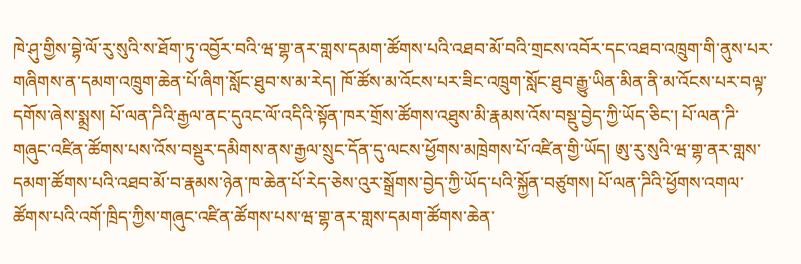ཁེ་ཤུ་གྱིས་བྷེ་ལོ་རུ་སུའི་ས་ཐོག་ཏུ་འབྱོར་བའི་ཝ་གྷ་ནར་གླས་དམག་ཚོགས་པའི་འཐབ་མོ་བའི་གྲངས་འབོར་དང་འཐབ་འཁྲུག་གི་ནུས་པར་གཞིགས་ན་དམག་འཁྲུག་ཆེན་པོ་ཞིག་སློང་ཐུབ་ས་མ་རེད། ཁོ་ཚོས་མ་འོངས་པར་ཟིང་འཁྲུག་སློང་ཐུབ་རྒྱུ་ཡིན་མིན་ནི་མ་འོངས་པར་བལྟ་དགོས་ཞེས་སྨྲས། པོ་ལན་ཌིའི་རྒྱལ་ནང་དུའང་ལོ་འདིའི་སྟོན་ཁར་གྲོས་ཚོགས་འཐུས་མི་རྣམས་འོས་བསྡུ་བྱེད་ཀྱི་ཡོད་ཅིང་། པོ་ལན་ཌི་གཞུང་འཛིན་ཚོགས་པས་འོས་བསྡུར་དམིགས་ནས་རྒྱལ་སྲུང་དོན་དུ་ལངས་ཕྱོགས་མཁྲེགས་པོ་འཛིན་གྱི་ཡོད། ཨུ་རུ་སུའི་ཝ་གྷ་ནར་གླས་དམག་ཚོགས་པའི་འཐབ་མོ་བ་རྣམས་ཉེན་ཁ་ཆེན་པོ་རེད་ཅེས་འུར་སྒྲོགས་བྱེད་ཀྱི་ཡོད་པའི་སྐྱོན་བཙུགས། པོ་ལན་ཌིའི་ཕྱོགས་འགལ་ཚོགས་པའི་འགོ་ཁྲིད་ཀྱིས་གཞུང་འཛིན་ཚོགས་པས་ཝ་གྷ་ནར་གླས་དམག་ཚོགས་ཆེན་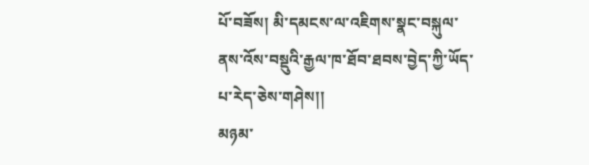པོ་བཟོས། མི་དམངས་ལ་འཇིགས་སྣང་བསྐུལ་ནས་འོས་བསྡུའི་རྒྱལ་ཁ་ཐོབ་ཐབས་བྱེད་ཀྱི་ཡོད་པ་རེད་ཅེས་གཤེས།།
མཉམ་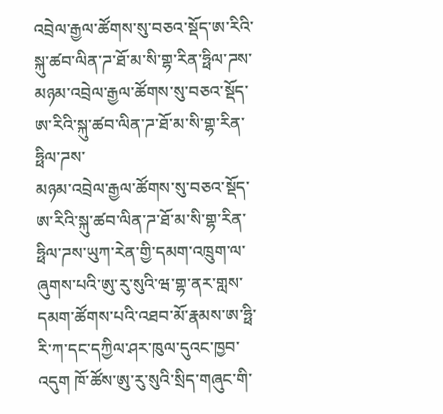འབྲེལ་རྒྱལ་ཚོགས་སུ་བཅའ་སྡོད་ཨ་རིའི་སྐུ་ཚབ་ལིན་ཌ་ཐོ་མ་སི་གྷ་རིན་ཧྥིལ་ཌས་
མཉམ་འབྲེལ་རྒྱལ་ཚོགས་སུ་བཅའ་སྡོད་ཨ་རིའི་སྐུ་ཚབ་ལིན་ཌ་ཐོ་མ་སི་གྷ་རིན་ཧྥིལ་ཌས་
མཉམ་འབྲེལ་རྒྱལ་ཚོགས་སུ་བཅའ་སྡོད་ཨ་རིའི་སྐུ་ཚབ་ལིན་ཌ་ཐོ་མ་སི་གྷ་རིན་ཧྥིལ་ཌས་ཡུཀ་རེན་གྱི་དམག་འཁྲུག་ལ་ཞུགས་པའི་ཨུ་རུ་སུའི་ཝ་གྷ་ནར་གླས་དམག་ཚོགས་པའི་འཐབ་མོ་རྣམས་ཨ་ཧྥི་རི་ཀ་དང་དཀྱིལ་ཤར་ཁུལ་དུའང་ཁྱབ་འདུག ཁོ་ཚོས་ཨུ་རུ་སུའི་སྲིད་གཞུང་གི་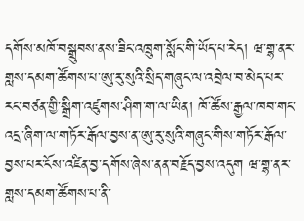དགོས་མཁོ་བསྒྲུབས་ནས་ཟིང་འཁྲུག་སློང་གི་ཡོད་པ་རེད། ཝ་གྷ་ནར་གླས་དམག་ཚོགས་པ་ཨུ་རུ་སུའི་སྲིད་གཞུང་ལ་འབྲེལ་བ་མེད་པར་རང་བཙན་གྱི་སྒྲིག་འཛུགས་ཤིག་ག་ལ་ཡིན། ཁོ་ཚོས་རྒྱལ་ཁབ་གང་འདྲ་ཞིག་ལ་གཏོར་རྒོལ་བྱས་ན་ཨུ་རུ་སུའི་གཞུང་གིས་གཏོར་རྒོལ་བྱས་པར་ངོས་འཛིན་བྱ་དགོས་ཞེས་ནན་བརྗོད་བྱས་འདུག ཝ་གྷ་ནར་གླས་དམག་ཚོགས་པ་ནི་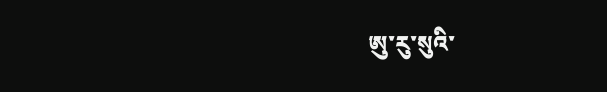ཨུ་རུ་སུའི་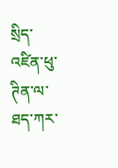སྲིད་འཛིན་ཕུ་ཊིན་ལ་ཐད་ཀར་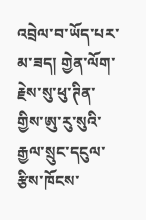འབྲེལ་བ་ཡོད་པར་མ་ཟད། གྱེན་ལོག་རྗེས་སུ་ཕུ་ཊིན་གྱིས་ཨུ་རུ་སུའི་རྒྱལ་སྲུང་དངུལ་རྩིས་ཁོངས་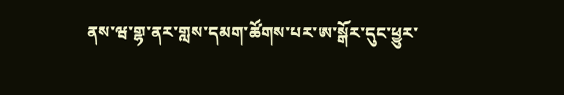ནས་ཝ་གྷ་ནར་གླས་དམག་ཚོགས་པར་ཨ་སྒོར་དུང་ཕྱུར་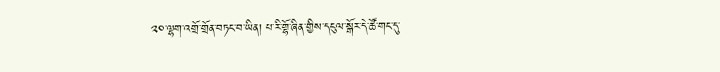༢༠་ལྷག་འགྲོ་གྲོན་བཏང་བ་ཡིན། པ་རི་གྷོ་ཞིན་གྱིས་དངུལ་སྒོར་དེ་ཚོ་གང་དུ་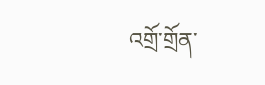འགྲོ་གྲོན་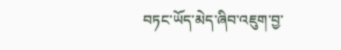བཏང་ཡོད་མེད་ཞིབ་འཇུག་བྱ་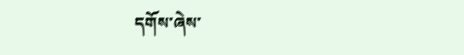དགོས་ཞེས་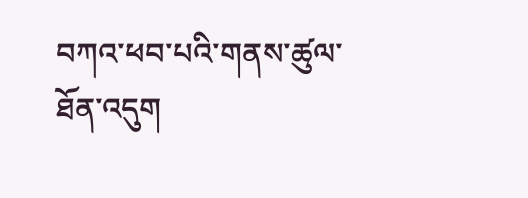བཀའ་ཕབ་པའི་གནས་ཚུལ་ཐོན་འདུག